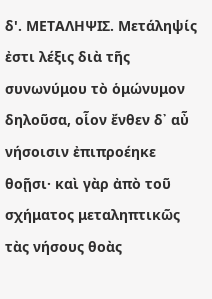δ'. ΜΕΤΑΛΗΨΙΣ. Μετάληψίς ἐστι λέξις διὰ τῆς συνωνύμου τὸ ὁμώνυμον δηλοῦσα, οἷον ἔνθεν δ᾽ αὖ νήσοισιν ἐπιπροέηκε θοῇσι· καὶ γὰρ ἀπὸ τοῦ σχήματος μεταληπτικῶς τὰς νήσους θοὰς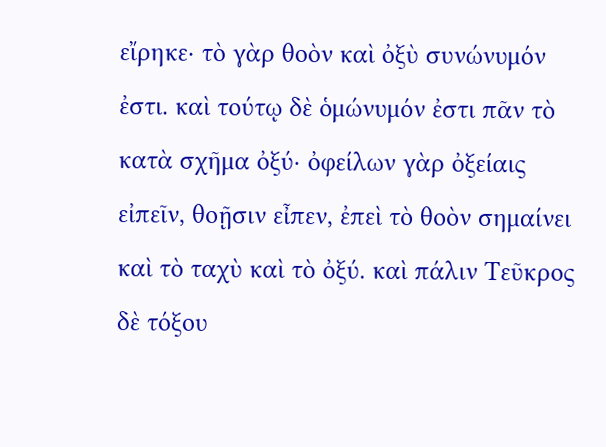εἴρηκε· τὸ γὰρ θοὸν καὶ ὀξὺ συνώνυμόν ἐστι. καὶ τούτῳ δὲ ὁμώνυμόν ἐστι πᾶν τὸ κατὰ σχῆμα ὀξύ· ὀφείλων γὰρ ὀξείαις εἰπεῖν, θοῇσιν εἶπεν, ἐπεὶ τὸ θοὸν σημαίνει καὶ τὸ ταχὺ καὶ τὸ ὀξύ. καὶ πάλιν Τεῦκρος δὲ τόξου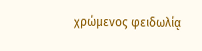χρώμενος φειδωλίᾳ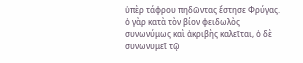ὑπὲρ τάφρου πηδῶντας ἔστησε Φρύγας. ὁ γὰρ κατὰ τὸν βίον φειδωλὸς συνωνύμως καὶ ἀκριβὴς καλεῖται, ὁ δὲ συνωνυμεῖ τῷ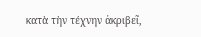κατὰ τὴν τέχνην ἀκριβεῖ,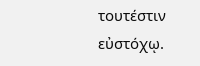τουτέστιν εὐστόχῳ.